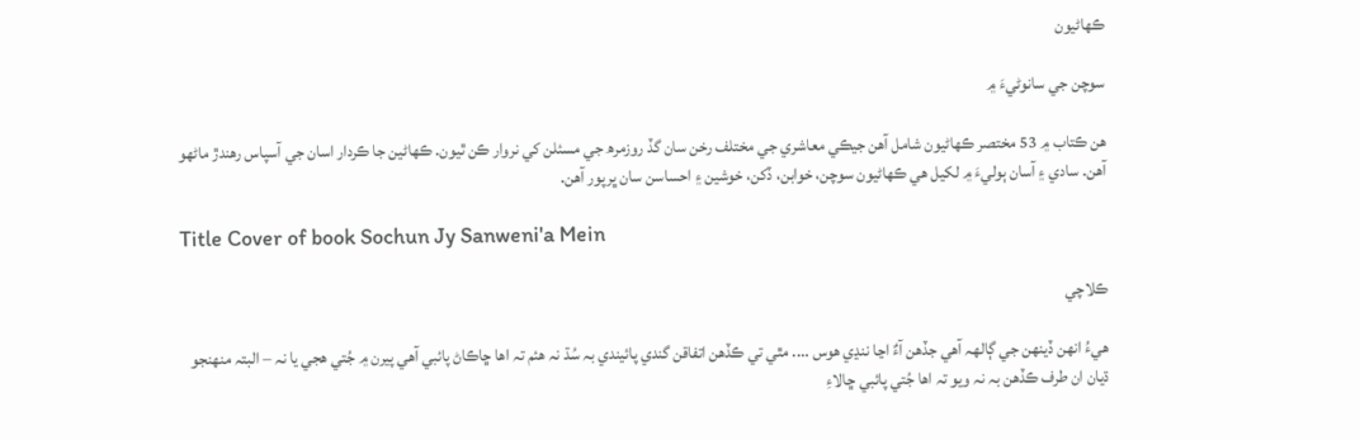ڪھاڻيون

سوچن جي سانوڻيءَ ۾

ھن ڪتاب ۾ 53 مختصر ڪھاڻيون شامل آھن جيڪي معاشري جي مختلف رخن سان گڏ روزمرھ جي مسئلن کي نروار ڪن ٿيون. ڪھاڻين جا ڪردار اسان جي آسپاس رھندڙ ماڻھو آھن. سادي ۽ آسان ٻوليءَ ۾ لکيل ھي ڪھاڻيون سوچن، خوابن، ڏکن، خوشين ۽ احساسن سان ڀرپور آھن.

Title Cover of book Sochun Jy Sanweni'a Mein

ڪلاچي

هيءُ انھن ڏينھن جي ڳالھہ آهي جڏهن آءٌ اڃا ننڍي هوس .... مٿي تي ڪڏهن اتفاقن گندي پائيندي بہ سُڌ نہ هئم تہ اها ڇاڪاڻ پائبي آهي پيرن ۾ جُتي هجي يا نہ – البتہ منھنجو ڌيان ان طرف ڪڏهن بہ نہ ويو تہ اها جُتي پائبي ڇالاءِ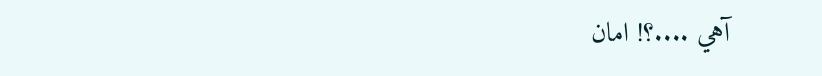آهي ....؟! امان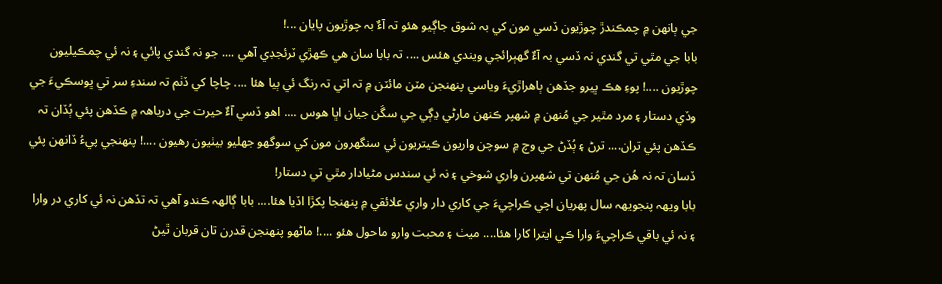جي ٻانھن ۾ چمڪندڙ چوڙيون ڏسي مون کي بہ شوق جاڳيو هئو تہ آءٌ بہ چوڙيون پايان ...!
بابا جي مٿي تي گندي نہ ڏسي بہ آءٌ گهٻرائجي ويندي هئس .... تہ بابا سان هي ڪھڙي ٽرئجڊي آهي .... جو نہ گندي پائي ۽ نہ ئي چمڪيليون چوڙيون ....! پوءِ هڪ ڀيرو جڏهن ٻاهراڙيءَ وياسي پنھنجن مٽن مائٽن ۾ تہ اتي تہ رنگ ئي ٻيا هئا .... چاچا کي ڏٺم تہ سندءِ سر تي ڀوسڪيءَ جي وڏي دستار ۽ مرد مٿير جي مُنھن ۾ شھپر ڪنھن مارڻي ڍڳي جي سڱن جيان اڀا هوس .... اهو ڏسي آءٌ حيرت جي درياھہ ۾ ڪڏهن پئي ٻُڏان تہ ڪڏهن پئي تران.... ترڻ ۽ ٻُڏڻ جي وچ ۾ سوچن واريون ڪيتريون ئي سنگهرون مون کي سوگهو جهليو بيٺيون رهيون ....! پنھنجي پيءُ ڏانھن پئي ڏسان تہ نہ هُن جي مُنھن تي شھپرن واري شوخي ۽ نہ ئي سندس مڻيادار مٿي تي دستار!
بابا ويھہ پنجويھہ سال پھريان اچي ڪراچيءَ جي کاري دار واري علائقي ۾ پنھنجا پکڙا اڏيا هئا.... بابا ڳالھہ ڪندو آهي تہ تڏهن نہ ئي کاري در وارا ۽ نہ ئي باقي ڪراچيءَ وارا ڪي ايترا کارا هئا.... ميٺ ۽ محبت وارو ماحول هئو ....! ماڻھو پنھنجن قدرن تان قربان ٿيڻ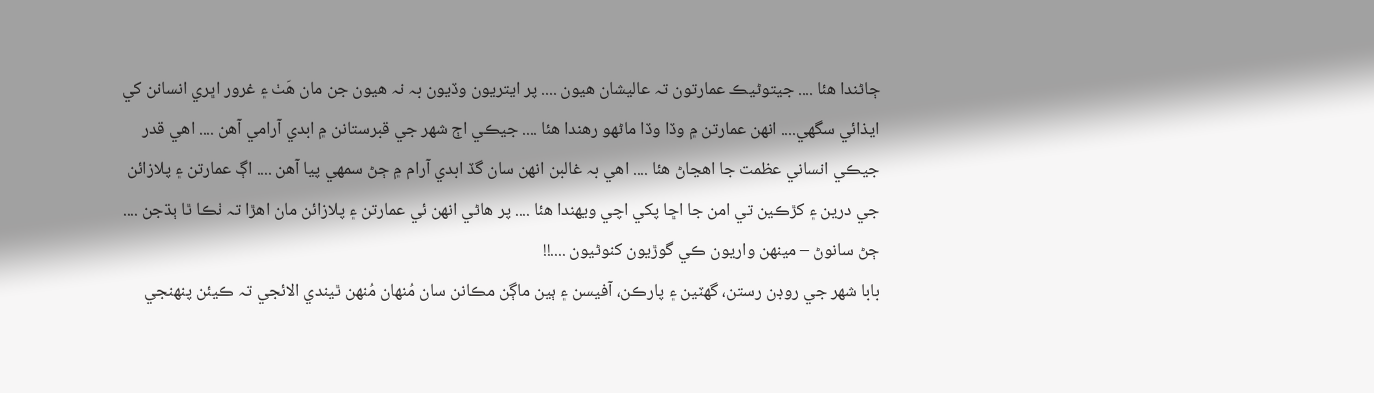ڄاڻندا هئا .... جيتوڻيڪ عمارتون تہ عاليشان هيون .... پر ايتريون وڏيون بہ نہ هيون جن مان هَٺ ۽ غرور اڀري انسانن کي ايذائي سگهي.... انھن عمارتن ۾ وڏا وڏا ماڻھو رهندا هئا .... جيڪي اڄ شھر جي قبرستانن ۾ ابدي آرامي آهن .... اهي قدر جيڪي انساني عظمت جا اهڃاڻ هئا .... اهي بہ غالبن انھن سان گڏ ابدي آرام ۾ ڄڻ سمھي پيا آهن .... اڳ عمارتن ۽ پلازائن جي درين ۽ کڙڪين تي امن جا اڇا پکي اچي ويھندا هئا .... پر هاڻي انھن ئي عمارتن ۽ پلازائن مان اهڙا تہ ٺڪا ٿا ٻڌجن .... ڄڻ سانوڻ – مينھن واريون ڪي گوڙيون کنوڻيون ....!!
بابا شھر جي روڊن رستن، گهٽين ۽ پارڪن، آفيسن ۽ ٻين ماڳن مڪانن سان مُنھان مُنھن ٿيندي الائجي تہ ڪيئن پنھنجي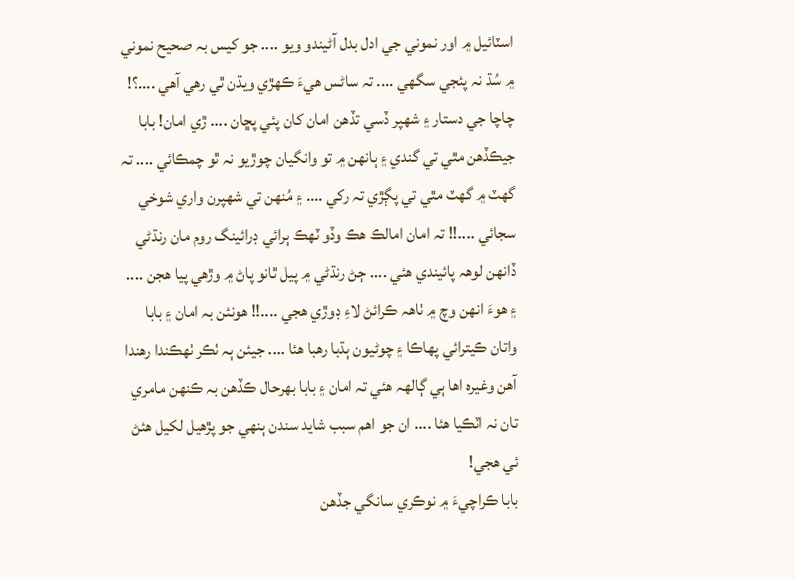اسٽائيل ۾ اور نموني جي ادل بدل آڻيندو ويو .... جو کيس بہ صحيح نموني ۾ سُڌ نہ پئجي سگهي .... تہ ساڻس هيءَ ڪھڙي ويڌن ٿي رهي آهي ....؟! چاچا جي دستار ۽ شھپر ڏسي تڏهن امان کان پئي پڇان .... ڙي امان! بابا جيڪڏهن مٿي تي گندي ۽ ٻانھن ۾ تو وانگيان چوڙيو نہ ٿو چمڪائي .... تہ گهٽ ۾ گهٽ مٿي تي پڳڙي تہ رکي .... ۽ مُنھن تي شھپرن واري شوخي سجائي ....!! تہ امان امالڪ هڪ وڏو ٽھڪ ٻرائي ڊرائينگ روم مان رنڌڻي ڏانھن لوھہ پائيندي هئي .... ڄڻ رنڌڻي ۾ پيل ٿانو پاڻ ۾ وڙهي پيا هجن .... ۽ هوءَ انھن وچ ۾ ٺاھہ ڪرائڻ لاءِ ڊوڙي هجي ....!! هونئن بہ امان ۽ بابا واتان ڪيترائي پھاڪا ۽ چوڻيون ٻڌبا رهبا هئا .... جيئن ٻہ ٺڪر ٺهڪندا رهندا آهن وغيرہ اها ٻي ڳالھہ هئي تہ امان ۽ بابا بھرحال ڪڏهن بہ ڪنھن مامري تان نہ اٽڪيا هئا .... ان جو اهم سبب شايد سندن ٻنھي جو پڙهيل لکيل هئڻ ئي هجي!
بابا ڪراچيءَ ۾ نوڪري سانگي جڏهن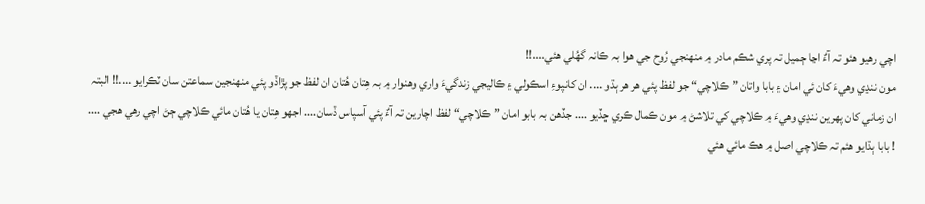اچي رهيو هئو تہ آءٌ اڃا ڄميل تہ پري شڪم مادر ۾ منھنجي رُوح جي هوا بہ ڪانہ گهُلي هئي....!!
مون ننڍي وهيءَ کان ئي امان ۽ بابا واتان ”ڪلاچي“ جو لفظ پئي هر هر ٻڌو .... ان کانپوءِ اسڪولي ۽ ڪاليجي زندگيءَ واري وهنوار ۾ بہ هِتان هُتان ان لفظ جو پڙاڏو پئي منھنجين سماعتن سان ٽڪرايو ....!! البتہ ان زماني کان پھرين ننڍي وهيءَ ۾ ڪلاچي کي تلاشڻ ۾ مون ڪمال ڪري ڇڏيو .... جڏهن بہ بابو امان ”ڪلاچي“ لفظ اچارين تہ آءٌ پئي آسپاس ڏسان.... اجهو هِتان يا هُتان مائي ڪلاچي ڄڻ اچي رهي هجي .... ! بابا ٻڌايو هئم تہ ڪلاچي اصل ۾ هڪ مائي هئي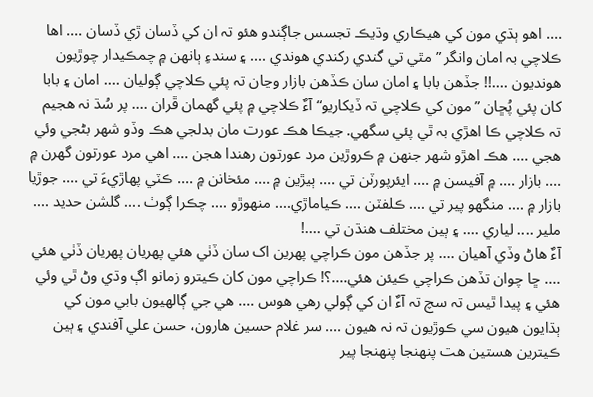.... اهو ٻڌي مون کي هيڪاري وڌيڪ تجسس جاڳندو هئو تہ ان کي ڏسان ڙي ڏسان .... اها ڪلاچي بہ امان وانگر ”مٿي تي گندي رکندي هوندي .... ۽ سندءِ ٻانھن ۾ چمڪيدار چوڙيون هونديون ....!! جڏهن بابا ۽ امان سان ڪڏهن بازار وڃان تہ پئي ڪلاچي ڳوليان .... امان ۽ بابا کان پئي پُڇان ”مون کي ڪلاچي تہ ڏيکاريو“ آءٌ ڪلاچي ۾ پئي گهمان ڦران .... پر سُڌ نہ هجيم تہ ڪلاچي ڪا اهڙي بہ ٿي پئي سگهي. جيڪا هڪ عورت مان بدلجي هڪ وڏو شھر بڻجي وئي هجي .... هڪ اهڙو شھر جنھن ۾ ڪروڙين مرد عورتون رهندا هجن .... اهي مرد عورتون گهرن ۾ .... بازار .... ۾ آفيسن ۾ .... ايئرپورٽن تي .... ٻيڙين ۾ .... مئخانن ۾ .... ڪٽي پھاڙيءَ تي .... جوڙيا بازار ۾ .... منگهو پير تي .... ڪلفٽن .... ڪياماڙي.... منھوڙو .... چڪرا ڳوٺ .... گلشن حديد .... ملير .... لياري .... ۽ ٻين مختلف هنڌن تي ....!
آءٌ هاڻ وڏي آهيان .... پر جڏهن مون ڪراچي پھرين اک سان ڏٺي هئي پھريان پھريان ڏٺي هئي .... ڇا چوان تڏهن ڪراچي ڪيئن هئي....؟! ڪراچي مون کان ڪيترو زمانو اڳ وڌي وڻ ٿي وئي هئي ۽ پيدا ٿيس تہ سچ تہ آءٌ ان کي ڳولي رهي هوس .... هي جي ڳالھيون بابي مون کي ٻڌايون هيون سي ڪوڙيون تہ نہ هيون .... سر غلام حسين هارون، حسن علي آفندي ۽ ٻين ڪيترين هستين هت پنھنجا پنھنجا پير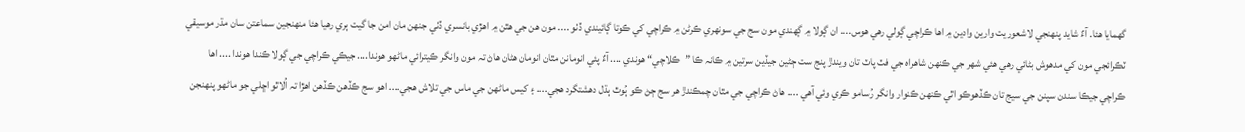گهمايا هئا. آءٌ شايد پنھنجي لاشعوريت وارين وادين ۾ اها ڪراچي ڳولي رهي هوس.... ان ڳولا ۾ ڳھندي مون سج جي سونھري ڪرڻن ۾ ڪراچي کي ڪوتا ڳائيندي ڏٺو .... مون هن جي هٿن ۾ اهڙي بانسري ڏٺي جنھن مان امن جا گيت ٻري رهيا هئا منھنجين سماعتن سان مڌر موسيقي ٽڪرائجي مون کي مدهوش بڻائي رهي هئي شھر جي ڪنھن شاهراه جي فٽ پاٽ تان ويندڙ پنج ست ڄڻين جيڏين سرتين ۾ ڪانہ ڪا ”ڪلاچي“ هوندي .... آءٌ پئي انومانن مٿان انومان هڻان هاڻ تہ مون وانگر ڪيترائي ماڻھو هوندا.... جيڪي ڪراچي جي ڳولا ڪندا هوندا .... اها ڪراچي جيڪا سندن سپنن جي سيج تان ڪڏهوڪو اٿي ڪنھن ڪنوار وانگر رُسامو ڪري وئي آهي .... هاڻ ڪراچي جي مٿان چمڪندڙ هر سج ڄڻ ڪو ٻُوٿ ٻڌل دهشتگرد هجي.... ۽ کيس ماڻھن جي ماس جي تلاش هجي.... اهو سج ڪڏهن ڪڏهن اهڙا تہ اُلاٿو اڇلي جو ماڻھو پنھنجن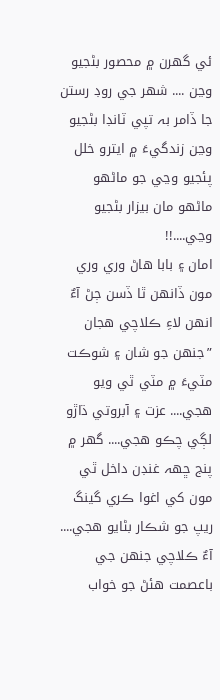ئي گهرن ۾ محصور بڻجيو وڃن .... شھر جي روڊ رستن جا ڏامر بہ تپي ٽانڊا بڻجيو وڃن زندگيءَ ۾ ايترو خلل پئجيو وڃي جو ماڻھو ماڻھو مان بيزار بڻجيو وڃي....!!
امان ۽ بابا هاڻ وري وري مون ڏانھن ٿا ڏسن ڄڻ آءٌ انھن لاءِ ڪلاچي هجان ”جنھن جو شان ۽ شوڪت مٽيءَ ۾ مٽي ٿي ويو هجي.... عزت ۽ آبروتي ڌاڙو لڳي چڪو هجي.... گهر ۾ پنج ڇھہ غنڊن داخل ٿي مون کي اغوا ڪري گينگ ريپ جو شڪار بڻايو هجي.... آءٌ ڪلاچي جنھن جي باعصمت هئڻ جو خواب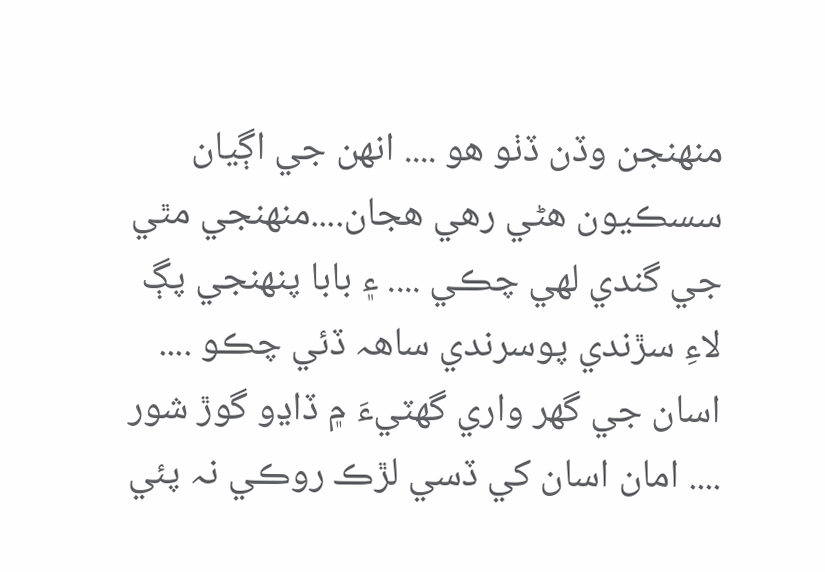منھنجن وڏن ڏٺو هو .... انھن جي اڳيان سسڪيون هڻي رهي هجان....منھنجي مٿي جي گندي لھي چڪي .... ۽ بابا پنھنجي پڳ لاءِ سڙندي پوسرندي ساھہ ڏئي چڪو .... اسان جي گهر واري گهٽيءَ ۾ ڏاڍو گوڙ شور .... امان اسان کي ڏسي لڙڪ روڪي نہ پئي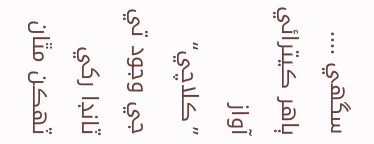سگهي .... ٻاهر ڪيترائي آواز ”ڪلاچي“ جي وجود تي ٽانڊا رکي ٽھڪن مٿان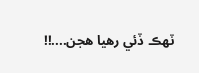ٽھڪ ڏئي رهيا هجن....!!